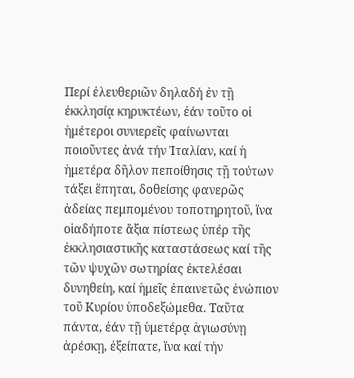Περί ἐλευθεριῶν δηλαδή ἐν τῇ ἐκκλησίᾳ κηρυκτέων, ἐάν τοῦτο οἱ ἡμέτεροι συνιερεῖς φαίνωνται ποιοῦντες ἀνά τήν Ἰταλίαν, καί ἡ ἡμετέρα δῆλον πεποίθησις τῇ τούτων τάξει ἕπηται, δοθείσης φανερῶς ἀδείας πεμπομένου τοποτηρητοῦ, ἵνα οἱαδήποτε ἄξια πίστεως ὑπέρ τῆς ἐκκλησιαστικῆς καταστάσεως καί τῆς τῶν ψυχῶν σωτηρίας ἐκτελέσαι δυνηθείη, καί ἡμεῖς ἐπαινετῶς ἐνώπιον τοῦ Κυρίου ὑποδεξώμεθα. Ταῦτα πάντα, ἐάν τῇ ὑμετέρᾳ ἁγιωσύνῃ ἀρέσκῃ, ἐξείπατε, ἵνα καί τήν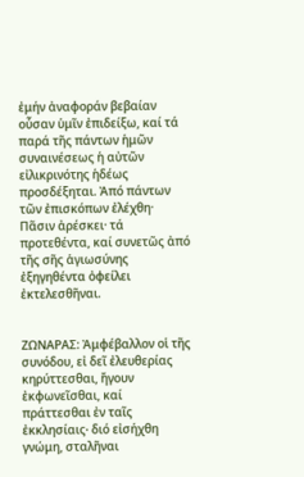ἐμήν ἀναφοράν βεβαίαν οὗσαν ὑμῖν ἐπιδείξω, καί τά παρά τῆς πάντων ἡμῶν συναινέσεως ἡ αὐτῶν εἰλικρινότης ἡδέως προσδέξηται. Ἀπό πάντων τῶν ἐπισκόπων ἐλέχθη· Πᾶσιν ἀρέσκει· τά προτεθέντα, καί συνετῶς ἀπό τῆς σῆς ἁγιωσύνης ἐξηγηθέντα ὀφείλει ἐκτελεσθῆναι.


ΖΩΝΑΡΑΣ: Ἀμφέβαλλον οἱ τῆς συνόδου, εἰ δεῖ ἐλευθερίας κηρύττεσθαι, ἤγουν ἐκφωνεῖσθαι, καί πράττεσθαι ἐν ταῖς ἐκκλησίαις∙ διό εἰσήχθη γνώμη, σταλῆναι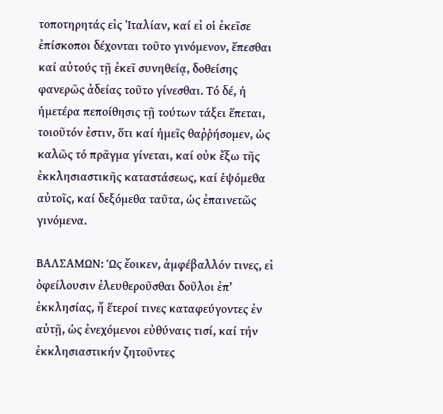τοποτηρητάς εἰς Ἰταλίαν, καί εἰ οἱ ἐκεῖσε ἐπίσκοποι δέχονται τοῦτο γινόμενον, ἕπεσθαι καί αὐτούς τῇ ἐκεῖ συνηθείᾳ, δοθείσης φανερῶς ἀδείας τοῦτο γίνεσθαι. Τό δέ, ἡ ἡμετέρα πεποίθησις τῇ τούτων τάξει ἕπεται, τοιοῦτόν ἐστιν, ὅτι καί ἡμεῖς θαῤῥήσομεν, ὡς καλῶς τό πρᾶγμα γίνεται, καί οὐκ ἔξω τῆς ἐκκλησιαστικῆς καταστάσεως, καί ἑψόμεθα αὐτοῖς, καί δεξόμεθα ταῦτα, ὡς ἐπαινετῶς γινόμενα.

ΒΑΛΣΑΜΩΝ: Ὡς ἔοικεν, ἀμφέβαλλόν τινες, εἰ ὀφείλουσιν ἐλευθεροῦσθαι δοῦλοι ἐπ’ ἐκκλησίας, ἤ ἕτεροί τινες καταφεύγοντες ἐν αὐτῇ, ὡς ἐνεχόμενοι εὐθύναις τισί, καί τήν ἐκκλησιαστικήν ζητοῦντες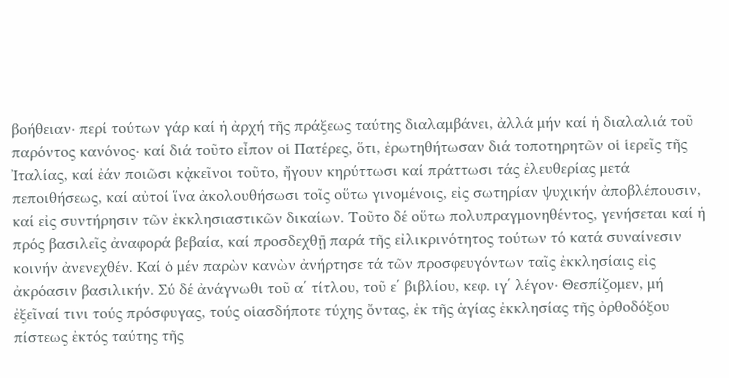βοήθειαν∙ περί τούτων γάρ καί ἡ ἀρχή τῆς πράξεως ταύτης διαλαμβάνει, ἀλλά μήν καί ἡ διαλαλιά τοῦ παρόντος κανόνος∙ καί διά τοῦτο εἶπον οἱ Πατέρες, ὅτι, ἐρωτηθήτωσαν διά τοποτηρητῶν οἱ ἱερεῖς τῆς Ἰταλίας, καί ἐάν ποιῶσι κᾀκεῖνοι τοῦτο, ἤγουν κηρύττωσι καί πράττωσι τάς ἐλευθερίας μετά πεποιθήσεως, καί αὐτοί ἵνα ἀκολουθήσωσι τοῖς οὕτω γινομένοις, εἰς σωτηρίαν ψυχικήν ἀποβλέπουσιν, καί εἰς συντήρησιν τῶν ἐκκλησιαστικῶν δικαίων. Τοῦτο δέ οὕτω πολυπραγμονηθέντος, γενήσεται καί ἡ πρός βασιλεῖς ἀναφορά βεβαία, καί προσδεχθῇ παρά τῆς εἰλικρινότητος τούτων τό κατά συναίνεσιν κοινήν ἀνενεχθέν. Καί ὁ μέν παρὼν κανὼν ἀνήρτησε τά τῶν προσφευγόντων ταῖς ἐκκλησίαις εἰς ἀκρόασιν βασιλικήν. Σύ δέ ἀνάγνωθι τοῦ α΄ τίτλου, τοῦ ε΄ βιβλίου, κεφ. ιγ΄ λέγον∙ Θεσπίζομεν, μή ἐξεῖναί τινι τούς πρόσφυγας, τούς οἱασδήποτε τύχης ὄντας, ἐκ τῆς ἁγίας ἐκκλησίας τῆς ὀρθοδόξου πίστεως ἐκτός ταύτης τῆς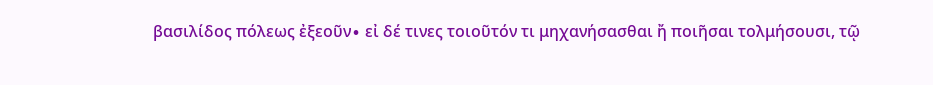βασιλίδος πόλεως ἐξεοῦν∙ εἰ δέ τινες τοιοῦτόν τι μηχανήσασθαι ἤ ποιῆσαι τολμήσουσι, τῷ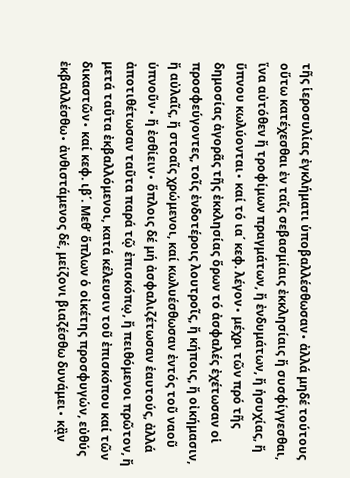τῆς ἱεροσυλίας ἐγκλήματι ὑποβαλλέσθωσαν∙ ἀλλά μηδέ τούτους οὕτω κατέχεσθαι ἐν ταῖς σεβασμίαις ἐκκλησίαις ἤ συσφίγγεσθαι, ἵνα αὐτόθεν ἤ τροφίμων πραγμάτων, ἤ ἐνδυμάτων, ἤ ἡσυχίας, ἤ ὕπνου κωλύονται∙ καί τό ια΄ κεφ. λέγον∙ μέχρι τῶν πρό τῆς δημοσίας ἀγορᾶς τῆς ἐκκλησίας ὅρων τό ἀσφαλές ἐχέτωσαν οἱ προσφεύγοντες, τοῖς ἐνδοτέροις λουτροῖς, ἤ κήποις, ἤ οἰκήμασιν, ἤ αὐλαῖς, ἤ στοαῖς χρώμενοι, καί κωλυέσθωσαν ἐντός τοῦ ναοῦ ὑπνοῦν∙ ἤ ἐσθίειν∙ ὅπλοις δέ μή ἀσφαλιζέτωσαν ἑαυτούς, ἀλλά ἀποτιθέτωσαν ταῦτα παρά τῷ ἐπισκόπῳ, ἤ πειθόμενοι πρῶτον, ἤ μετά ταῦτα ἐκβαλλόμενοι, κατά κέλευσιν τοῦ ἐπισκόπου καί τῶν δικαστῶν∙ καί κεφ. ιβ΄. Μεθ’ ὅπλων ὁ οἰκέτης προσφυγών, εὐθύς ἐκβαλλέσθω∙ ἀνθιστάμενος δέ, μείζονι βιαζέσθω δυνάμει∙ κᾂν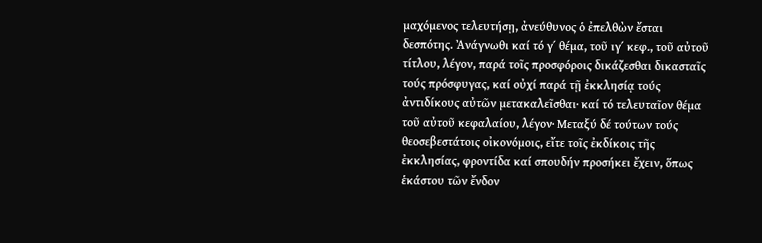μαχόμενος τελευτήσῃ, ἀνεύθυνος ὁ ἐπελθὼν ἔσται δεσπότης. Ἀνάγνωθι καί τό γ΄ θέμα, τοῦ ιγ΄ κεφ., τοῦ αὐτοῦ τίτλου, λέγον, παρά τοῖς προσφόροις δικάζεσθαι δικασταῖς τούς πρόσφυγας, καί οὐχί παρά τῇ ἐκκλησίᾳ τούς ἀντιδίκους αὐτῶν μετακαλεῖσθαι∙ καί τό τελευταῖον θέμα τοῦ αὐτοῦ κεφαλαίου, λέγον∙ Μεταξύ δέ τούτων τούς θεοσεβεστάτοις οἰκονόμοις, εἴτε τοῖς ἐκδίκοις τῆς ἐκκλησίας, φροντίδα καί σπουδήν προσήκει ἔχειν, ὅπως ἑκάστου τῶν ἔνδον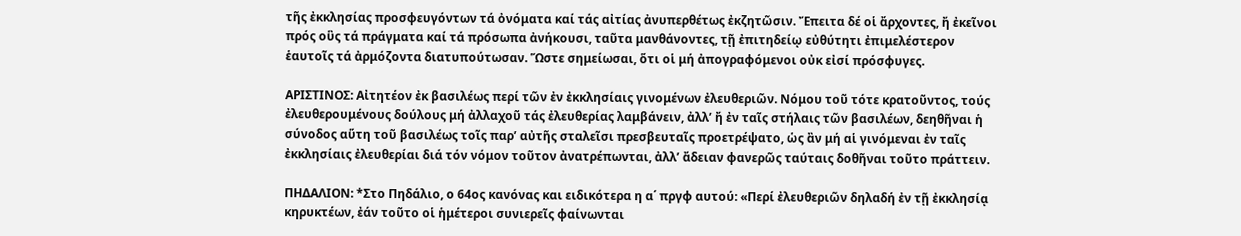τῆς ἐκκλησίας προσφευγόντων τά ὀνόματα καί τάς αἰτίας ἀνυπερθέτως ἐκζητῶσιν. Ἔπειτα δέ οἱ ἄρχοντες, ἤ ἐκεῖνοι πρός οὓς τά πράγματα καί τά πρόσωπα ἀνήκουσι, ταῦτα μανθάνοντες, τῇ ἐπιτηδείῳ εὐθύτητι ἐπιμελέστερον ἑαυτοῖς τά ἀρμόζοντα διατυπούτωσαν. Ὥστε σημείωσαι, ὅτι οἱ μή ἀπογραφόμενοι οὐκ εἰσί πρόσφυγες.

ΑΡΙΣΤΙΝΟΣ: Αἰτητέον ἐκ βασιλέως περί τῶν ἐν ἐκκλησίαις γινομένων ἐλευθεριῶν. Νόμου τοῦ τότε κρατοῦντος, τούς ἐλευθερουμένους δούλους μή ἀλλαχοῦ τάς ἐλευθερίας λαμβάνειν, ἀλλ’ ἤ ἐν ταῖς στήλαις τῶν βασιλέων, δεηθῆναι ἡ σύνοδος αὕτη τοῦ βασιλέως τοῖς παρ’ αὐτῆς σταλεῖσι πρεσβευταῖς προετρέψατο, ὡς ἂν μή αἱ γινόμεναι ἐν ταῖς ἐκκλησίαις ἐλευθερίαι διά τόν νόμον τοῦτον ἀνατρέπωνται, ἀλλ’ ἄδειαν φανερῶς ταύταις δοθῆναι τοῦτο πράττειν.

ΠΗΔΑΛΙΟΝ: *Στο Πηδάλιο, ο 64ος κανόνας και ειδικότερα η α΄ πργφ αυτού: «Περί ἐλευθεριῶν δηλαδή ἐν τῇ ἐκκλησίᾳ κηρυκτέων, ἐάν τοῦτο οἱ ἡμέτεροι συνιερεῖς φαίνωνται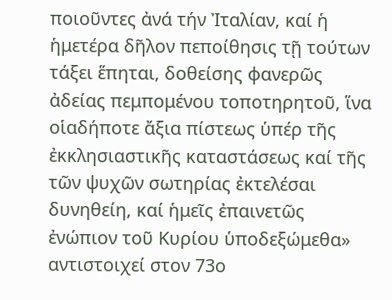ποιοῦντες ἀνά τήν Ἰταλίαν, καί ἡ ἡμετέρα δῆλον πεποίθησις τῇ τούτων τάξει ἕπηται, δοθείσης φανερῶς ἀδείας πεμπομένου τοποτηρητοῦ, ἵνα οἱαδήποτε ἄξια πίστεως ὑπέρ τῆς ἐκκλησιαστικῆς καταστάσεως καί τῆς τῶν ψυχῶν σωτηρίας ἐκτελέσαι δυνηθείη, καί ἡμεῖς ἐπαινετῶς ἐνώπιον τοῦ Κυρίου ὑποδεξώμεθα» αντιστοιχεί στον 73ο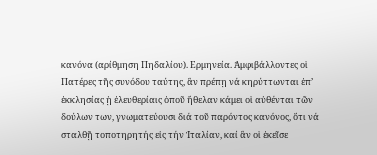κανόνα (αρίθμηση Πηδαλίου). Ερμηνεία. Ἀμφιβάλλοντες οἱ Πατέρες τῆς συνόδου ταύτης, ἂν πρέπῃ νά κηρύττωνται ἐπ’ ἐκκλησίας ᾑ ἐλευθερίαις ὁποῦ ἤθελαν κάμει οἱ αὐθένται τῶν δούλων των, γνωματεύουσι διά τοῦ παρόντος κανόνος, ὅτι νά σταλθῇ τοποτηρητής εἰς τήν Ἰταλίαν, καί ἂν οἱ ἐκεῖσε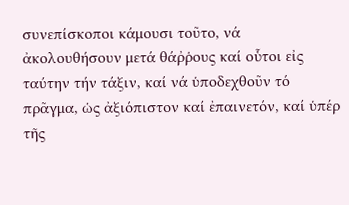συνεπίσκοποι κάμουσι τοῦτο, νά ἀκολουθήσουν μετά θάῤῥους καί οὗτοι εἰς ταύτην τήν τάξιν, καί νά ὑποδεχθοῦν τό πρᾶγμα, ὡς ἀξιόπιστον καί ἐπαινετόν, καί ὑπέρ τῆς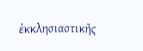ἐκκλησιαστικῆς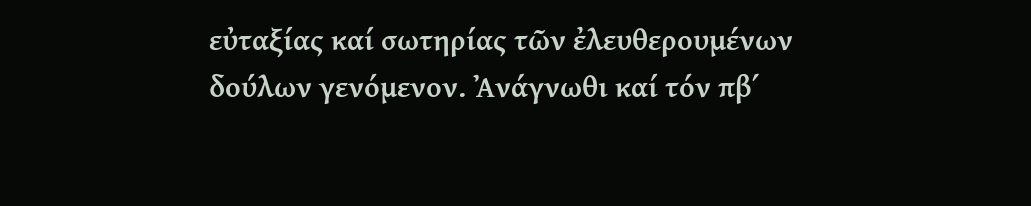εὐταξίας καί σωτηρίας τῶν ἐλευθερουμένων δούλων γενόμενον. Ἀνάγνωθι καί τόν πβ΄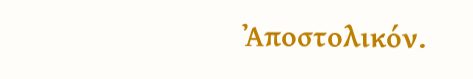Ἀποστολικόν.